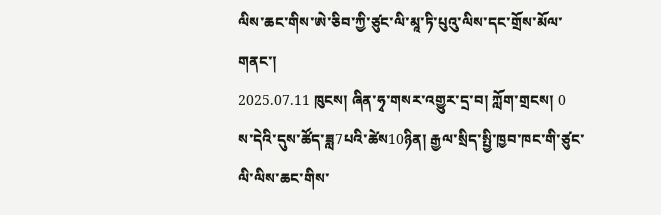ལིས་ཆང་གིས་ཨེ་ཅིབ་ཀྱི་ཙུང་ལི་མཱ་ཏི་པུའུ་ལིས་དང་གྲོས་མོལ་གནང་།
2025.07.11 ཁུངས། ཞིན་ཧྭ་གསར་འགྱུར་དྲ་བ། ཀློག་གྲངས། 0
ས་དེའི་དུས་ཚོད་ཟླ7པའི་ཚེས10ཉིན། རྒྱལ་སྲིད་སྤྱི་ཁྱབ་ཁང་གི་ཙུང་ལི་ལིས་ཆང་གིས་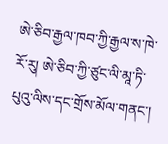ཨེ་ཅིབ་རྒྱལ་ཁབ་ཀྱི་རྒྱལ་ས་ཁེ་རོ་རུ། ཨེ་ཅིབ་ཀྱི་ཙུང་ལི་མཱ་ཏི་པུའུ་ལིས་དང་གྲོས་མོལ་གནང་།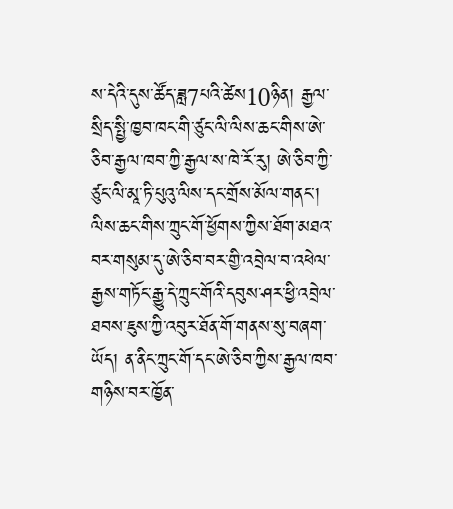ས་དེའི་དུས་ཚོད་ཟླ7པའི་ཚེས10ཉིན། རྒྱལ་སྲིད་སྤྱི་ཁྱབ་ཁང་གི་ཙུང་ལི་ལིས་ཆང་གིས་ཨེ་ཅིབ་རྒྱལ་ཁབ་ཀྱི་རྒྱལ་ས་ཁེ་རོ་རུ། ཨེ་ཅིབ་ཀྱི་ཙུང་ལི་མཱ་ཏི་པུའུ་ལིས་དང་གྲོས་མོལ་གནང་།
ལིས་ཆང་གིས་ཀྲུང་གོ་ཕྱོགས་ཀྱིས་ཐོག་མཐའ་བར་གསུམ་དུ་ཨེ་ཅིབ་བར་གྱི་འབྲེལ་བ་འཕེལ་རྒྱས་གཏོང་རྒྱུ་དེ་ཀྲུང་གོའི་དབུས་ཤར་ཕྱི་འབྲེལ་ཐབས་ཇུས་ཀྱི་འབུར་ཐོན་གོ་གནས་སུ་བཞག་ཡོད། ན་ནིང་ཀྲུང་གོ་དང་ཨེ་ཅིབ་ཀྱིས་རྒྱལ་ཁབ་གཉིས་བར་ཁྱོན་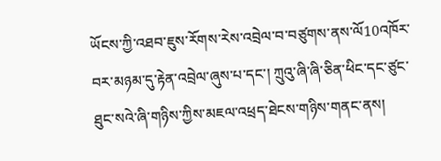ཡོངས་ཀྱི་འཐབ་ཇུས་རོགས་རེས་འབྲེལ་བ་བཙུགས་ནས་ལོ10འཁོར་བར་མཉམ་དུ་རྟེན་འབྲེལ་ཞུས་པ་དང་། ཀྲུའུ་ཞི་ཞི་ཅིན་ཕིང་དང་ཙུང་ཐུང་སའེ་ཞི་གཉིས་ཀྱིས་མཇལ་འཕྲད་ཐེངས་གཉིས་གནང་ནས།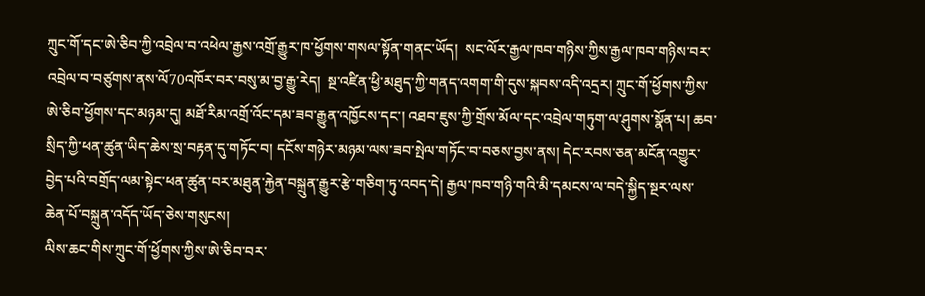ཀྲུང་གོ་དང་ཨེ་ཅིབ་ཀྱི་འབྲེལ་བ་འཕེལ་རྒྱས་འགྲོ་རྒྱུར་ཁ་ཕྱོགས་གསལ་སྟོན་གནང་ཡོད།  སང་ལོར་རྒྱལ་ཁབ་གཉིས་ཀྱིས་རྒྱལ་ཁབ་གཉིས་བར་འབྲེལ་བ་བཙུགས་ནས་ལོ70འཁོར་བར་བསུ་མ་བྱ་རྒྱུ་རེད།  སྔ་འཛིན་ཕྱི་མཐུད་ཀྱི་གནད་འགག་གི་དུས་སྐབས་འདི་འདྲར། ཀྲུང་གོ་ཕྱོགས་ཀྱིས་ཨེ་ཅིབ་ཕྱོགས་དང་མཉམ་དུ། མཐོ་རིམ་འགྲོ་འོང་དམ་ཟབ་རྒྱུན་འཁྱོངས་དང་། འཐབ་ཇུས་ཀྱི་གྲོས་མོལ་དང་འབྲེལ་གཏུག་ལ་ཤུགས་སྣོན་པ། ཆབ་སྲིད་ཀྱི་ཕན་ཚུན་ཡིད་ཆེས་སྲ་བརྟན་དུ་གཏོང་བ། དངོས་གཉེར་མཉམ་ལས་ཟབ་སྤེལ་གཏོང་བ་བཅས་བྱས་ནས། དེང་རབས་ཅན་མངོན་འགྱུར་བྱེད་པའི་བགྲོད་ལམ་སྟེང་ཕན་ཚུན་བར་མཐུན་རྐྱེན་བསྐྲུན་རྒྱུར་རྩེ་གཅིག་ཏུ་འབད་དེ། རྒྱལ་ཁབ་གཉི་གའི་མི་དམངས་ལ་བདེ་སྐྱིད་སྔར་ལས་ཆེན་པོ་བསྐྲུན་འདོད་ཡོད་ཅེས་གསུངས།
ལིས་ཆང་གིས་ཀྲུང་གོ་ཕྱོགས་ཀྱིས་ཨེ་ཅིབ་བར་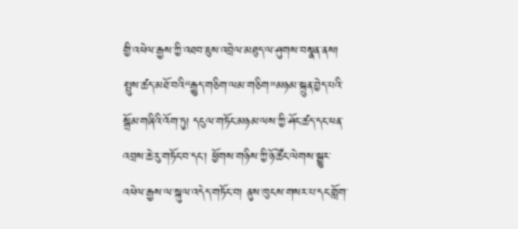གྱི་འཕེལ་རྒྱས་ཀྱི་འཐབ་ཇུས་འབྲེལ་མཐུད་ལ་ཤུགས་བསྣན་ནས། སྤུས་ཚད་མཐོ་བའི“རྒྱུད་གཅིག་ལམ་གཅིག”མཉམ་སྐྲུན་བྱེད་པའི་སྒྲོམ་གཞིའི་འོག་ཏུ། དངུལ་གཏོང་མཉམ་ལས་ཀྱི་ཤོང་ཚད་དང་ཕན་འབྲས་ཆེ་རུ་གཏོང་བ་དང་། ཕྱོགས་གཉིས་ཀྱི་ཉོ་ཚོང་ལེགས་སྒྱུར་འཕེལ་རྒྱས་ལ་སྐུལ་འདེད་གཏོང་བ། ནུས་ཁུངས་གསར་པ་དང་གློག་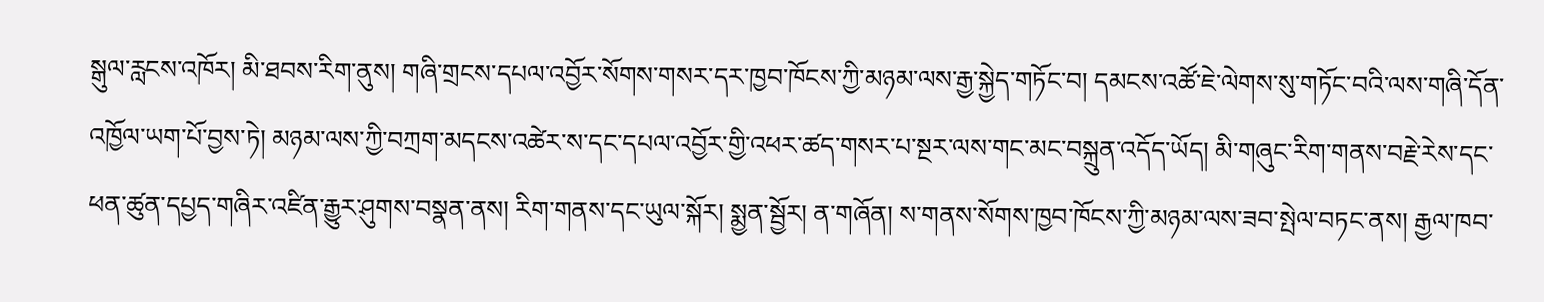སྒུལ་རླངས་འཁོར། མི་ཐབས་རིག་ནུས། གཞི་གྲངས་དཔལ་འབྱོར་སོགས་གསར་དར་ཁྱབ་ཁོངས་ཀྱི་མཉམ་ལས་རྒྱ་སྐྱེད་གཏོང་བ། དམངས་འཚོ་ཇེ་ལེགས་སུ་གཏོང་བའི་ལས་གཞི་དོན་འཁྱོལ་ཡག་པོ་བྱས་ཏེ། མཉམ་ལས་ཀྱི་བཀྲག་མདངས་འཚེར་ས་དང་དཔལ་འབྱོར་གྱི་འཕར་ཚད་གསར་པ་སྔར་ལས་གང་མང་བསྐྲུན་འདོད་ཡོད། མི་གཞུང་རིག་གནས་བརྗེ་རེས་དང་ཕན་ཚུན་དཔྱད་གཞིར་འཛིན་རྒྱུར་ཤུགས་བསྣན་ནས། རིག་གནས་དང་ཡུལ་སྐོར། སྨྱན་སྦྱོར། ན་གཞོན། ས་གནས་སོགས་ཁྱབ་ཁོངས་ཀྱི་མཉམ་ལས་ཟབ་སྤེལ་བཏང་ནས། རྒྱལ་ཁབ་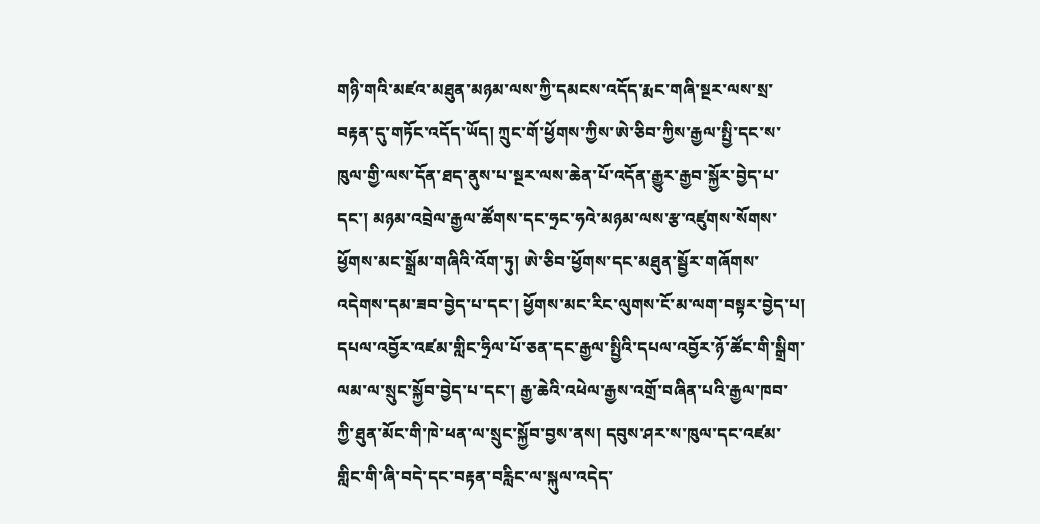གཉི་གའི་མཛའ་མཐུན་མཉམ་ལས་ཀྱི་དམངས་འདོད་རྨང་གཞི་སྔར་ལས་སྲ་བརྟན་དུ་གཏོང་འདོད་ཡོད། ཀྲུང་གོ་ཕྱོགས་ཀྱིས་ཨེ་ཅིབ་ཀྱིས་རྒྱལ་སྤྱི་དང་ས་ཁུལ་གྱི་ལས་དོན་ཐད་ནུས་པ་སྔར་ལས་ཆེན་པོ་འདོན་རྒྱུར་རྒྱབ་སྐྱོར་བྱེད་པ་དང་། མཉམ་འབྲེལ་རྒྱལ་ཚོགས་དང་ཧྲང་ཧའེ་མཉམ་ལས་རྩ་འཛུགས་སོགས་ཕྱོགས་མང་སྒྲོམ་གཞིའི་འོག་ཏུ། ཨེ་ཅིབ་ཕྱོགས་དང་མཐུན་སྦྱོར་གཞོགས་འདེགས་དམ་ཟབ་བྱེད་པ་དང་། ཕྱོགས་མང་རིང་ལུགས་ངོ་མ་ལག་བསྟར་བྱེད་པ། དཔལ་འབྱོར་འཛམ་གླིང་ཧྲིལ་པོ་ཅན་དང་རྒྱལ་སྤྱིའི་དཔལ་འབྱོར་ཉོ་ཚོང་གི་སྒྲིག་ལམ་ལ་སྲུང་སྐྱོབ་བྱེད་པ་དང་། རྒྱ་ཆེའི་འཕེལ་རྒྱས་འགྲོ་བཞིན་པའི་རྒྱལ་ཁབ་ཀྱི་ཐུན་མོང་གི་ཁེ་ཕན་ལ་སྲུང་སྐྱོབ་བྱས་ནས། དབུས་ཤར་ས་ཁུལ་དང་འཛམ་གླིང་གི་ཞི་བདེ་དང་བརྟན་བརླིང་ལ་སྐུལ་འདེད་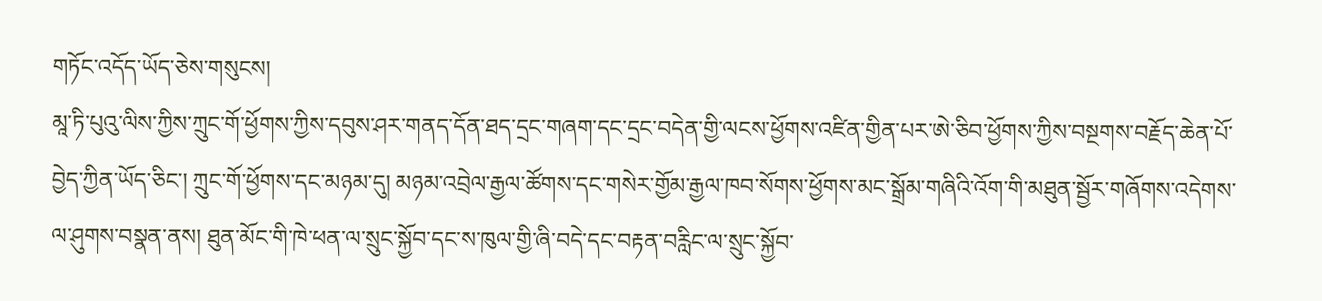གཏོང་འདོད་ཡོད་ཅེས་གསུངས།
མཱ་ཏི་པུའུ་ལིས་ཀྱིས་ཀྲུང་གོ་ཕྱོགས་ཀྱིས་དབུས་ཤར་གནད་དོན་ཐད་དྲང་གཞག་དང་དྲང་བདེན་གྱི་ལངས་ཕྱོགས་འཛིན་གྱིན་པར་ཨེ་ཅིབ་ཕྱོགས་ཀྱིས་བསྔགས་བརྗོད་ཆེན་པོ་བྱེད་ཀྱིན་ཡོད་ཅིང་། ཀྲུང་གོ་ཕྱོགས་དང་མཉམ་དུ། མཉམ་འབྲེལ་རྒྱལ་ཚོགས་དང་གསེར་གྱོམ་རྒྱལ་ཁབ་སོགས་ཕྱོགས་མང་སྒྲོམ་གཞིའི་འོག་གི་མཐུན་སྦྱོར་གཞོགས་འདེགས་ལ་ཤུགས་བསྣན་ནས། ཐུན་མོང་གི་ཁེ་ཕན་ལ་སྲུང་སྐྱོབ་དང་ས་ཁུལ་གྱི་ཞི་བདེ་དང་བརྟན་བརླིང་ལ་སྲུང་སྐྱོབ་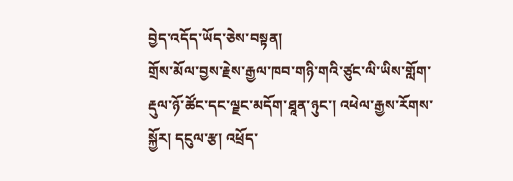བྱེད་འདོད་ཡོད་ཅེས་བསྟན།
གྲོས་མོལ་བྱས་རྗེས་རྒྱལ་ཁབ་གཉི་གའི་ཙུང་ལི་ཡིས་གློག་རྡུལ་ཉོ་ཚོང་དང་ལྗང་མདོག་ཐཱན་ཉུང་། འཕེལ་རྒྱས་རོགས་སྐྱོར། དངུལ་རྩ། འཕྲོད་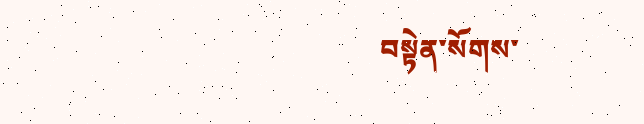བསྟེན་སོགས་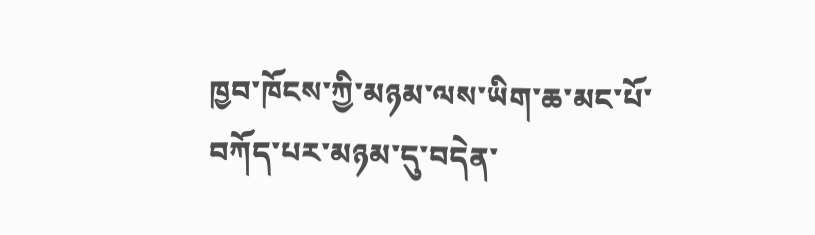ཁྱབ་ཁོངས་ཀྱི་མཉམ་ལས་ཡིག་ཆ་མང་པོ་བཀོད་པར་མཉམ་དུ་བདེན་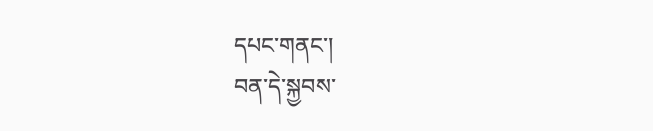དཔང་གནང་།
བན་དེ་སྐྱབས་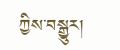ཀྱིས་བསྒྱུར།